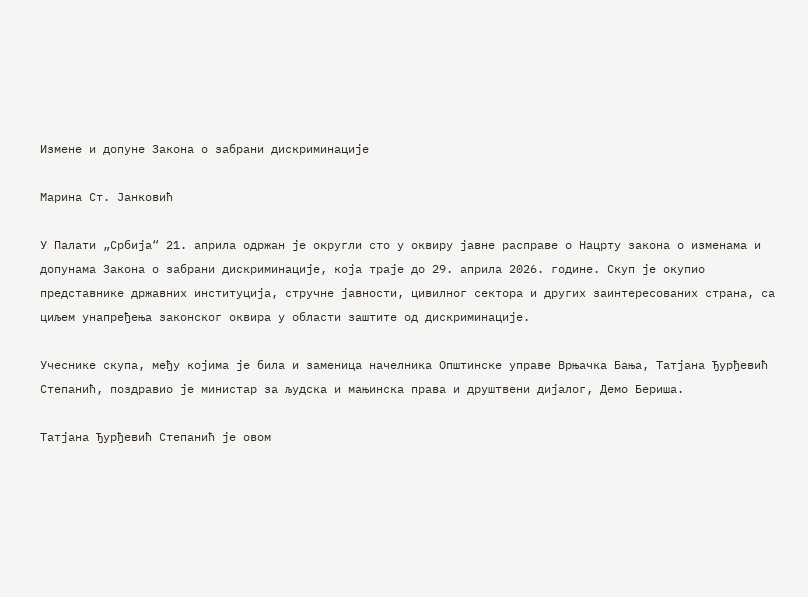Измене и допуне Закона о забрани дискриминације

Марина Ст. Јанковић

У Палати „Србија“ 21. априла одржан је округли сто у оквиру јавне расправе о Нацрту закона о изменама и допунама Закона о забрани дискриминације, која траје до 29. априла 2026. године. Скуп је окупио представнике државних институција, стручне јавности, цивилног сектора и других заинтересованих страна, са циљем унапређења законског оквира у области заштите од дискриминације.

Учеснике скупа, међу којима је била и заменица начелника Општинске управе Врњачка Бања, Татјана Ђурђевић Степанић, поздравио је министар за људска и мањинска права и друштвени дијалог, Демо Бериша.

Татјана Ђурђевић Степанић је овом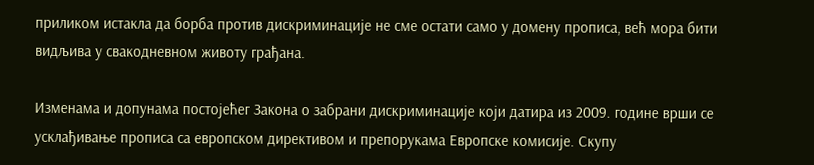приликом истакла да борба против дискриминације не сме остати само у домену прописа, већ мора бити видљива у свакодневном животу грађана.

Изменама и допунама постојећег Закона о забрани дискриминације који датира из 2009. године врши се усклађивање прописа са европском директивом и препорукама Европске комисије. Скупу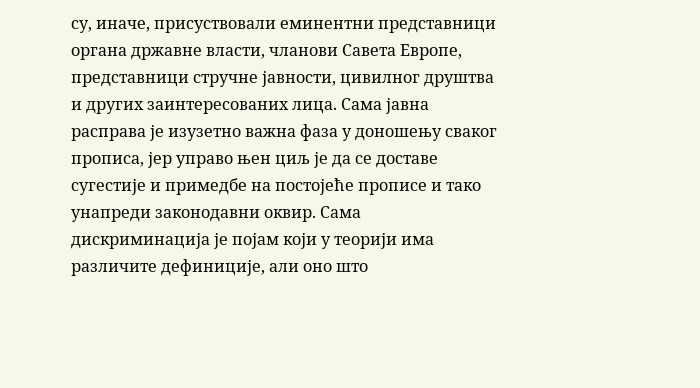су, иначе, присуствовали еминентни представници органа државне власти, чланови Савета Европе, представници стручне јавности, цивилног друштва и других заинтересованих лица. Сама јавна расправа је изузетно важна фаза у доношењу сваког прописа, јер управо њен циљ је да се доставе сугестије и примедбе на постојеће прописе и тако унапреди законодавни оквир. Сама дискриминација је појам који у теорији има различите дефиниције, али оно што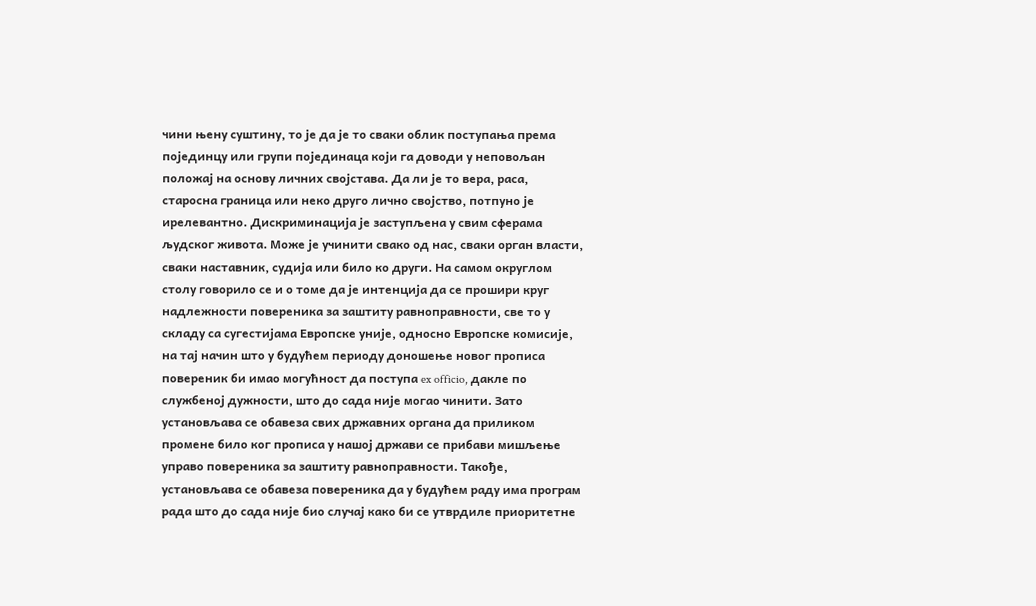чини њену суштину, то је да је то сваки облик поступања према појединцу или групи појединаца који га доводи у неповољан положај на основу личних својстава. Да ли је то вера, раса, старосна граница или неко друго лично својство, потпуно је ирелевантно. Дискриминација је заступљена у свим сферама људског живота. Може је учинити свако од нас, сваки орган власти, сваки наставник, судија или било ко други. На самом округлом столу говорило се и о томе да је интенција да се прошири круг надлежности повереника за заштиту равноправности, све то у складу са сугестијама Европске уније, односно Европске комисије, на тај начин што у будућем периоду доношење новог прописа повереник би имао могућност да поступа ex officio, дакле по службеној дужности, што до сада није могао чинити. Зато установљава се обавеза свих државних органа да приликом промене било ког прописа у нашој држави се прибави мишљење управо повереника за заштиту равноправности. Такође, установљава се обавеза повереника да у будућем раду има програм рада што до сада није био случај како би се утврдиле приоритетне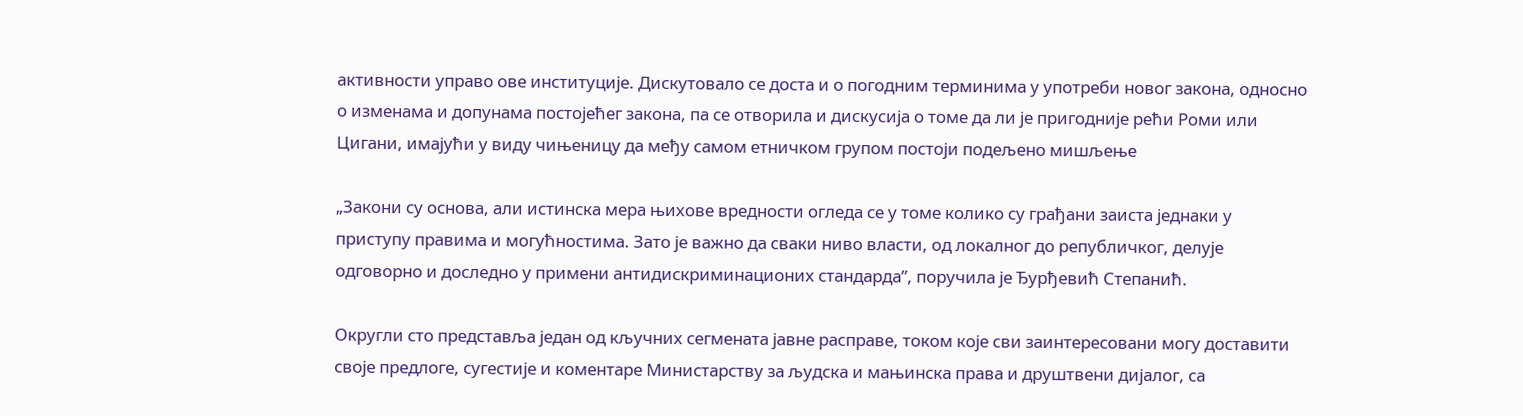активности управо ове институције. Дискутовало се доста и о погодним терминима у употреби новог закона, односно о изменама и допунама постојећег закона, па се отворила и дискусија о томе да ли је пригодније рећи Роми или Цигани, имајући у виду чињеницу да међу самом етничком групом постоји подељено мишљење

„Закони су основа, али истинска мера њихове вредности огледа се у томе колико су грађани заиста једнаки у приступу правима и могућностима. Зато је важно да сваки ниво власти, од локалног до републичког, делује одговорно и доследно у примени антидискриминационих стандарда”, поручила је Ђурђевић Степанић.

Округли сто представља један од кључних сегмената јавне расправе, током које сви заинтересовани могу доставити своје предлоге, сугестије и коментаре Министарству за људска и мањинска права и друштвени дијалог, са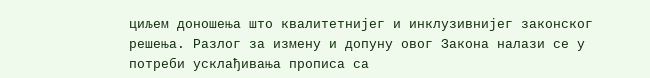циљем доношења што квалитетнијег и инклузивнијег законског решења. Разлог за измену и допуну овог Закона налази се у потреби усклађивања прописа са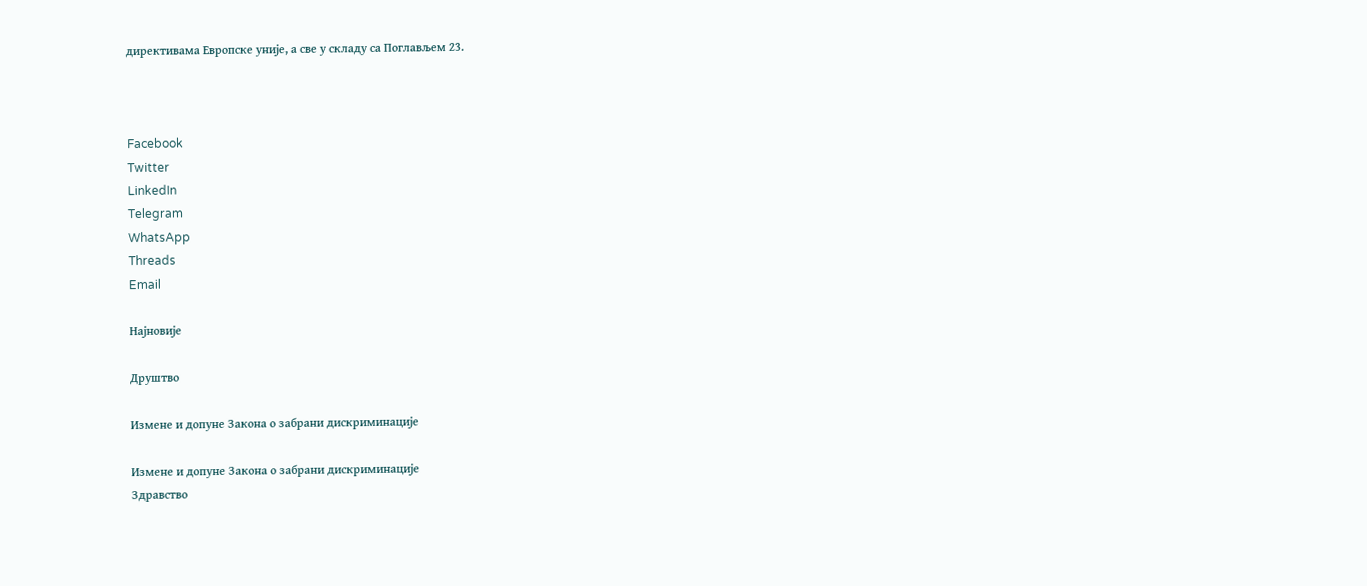директивама Европске уније, а све у складу са Поглављем 23.



Facebook
Twitter
LinkedIn
Telegram
WhatsApp
Threads
Email

Најновије

Друштво

Измене и допуне Закона о забрани дискриминације

Измене и допуне Закона о забрани дискриминације
Здравство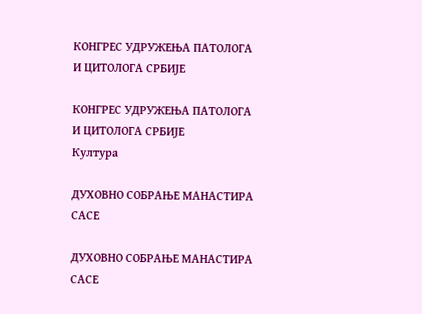КОНГРЕС УДРУЖЕЊА ПАТОЛОГА И ЦИТОЛОГА СРБИЈЕ

КОНГРЕС УДРУЖЕЊА ПАТОЛОГА И ЦИТОЛОГА СРБИЈЕ
Култура

ДУХОВНО СОБРАЊЕ МАНАСТИРА САСЕ

ДУХОВНО СОБРАЊЕ МАНАСТИРА САСЕ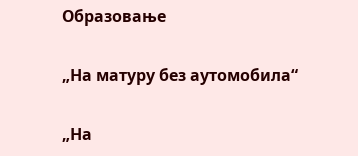Образовање

„На матуру без аутомобила“

„На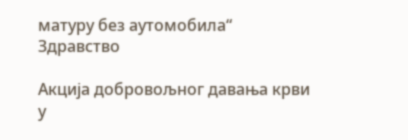матуру без аутомобила“
Здравство

Акција добровољног давања крви у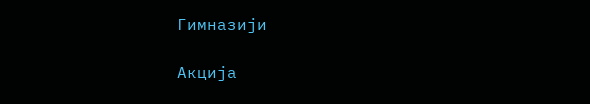Гимназији

Акција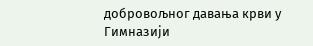добровољног давања крви у Гимназији